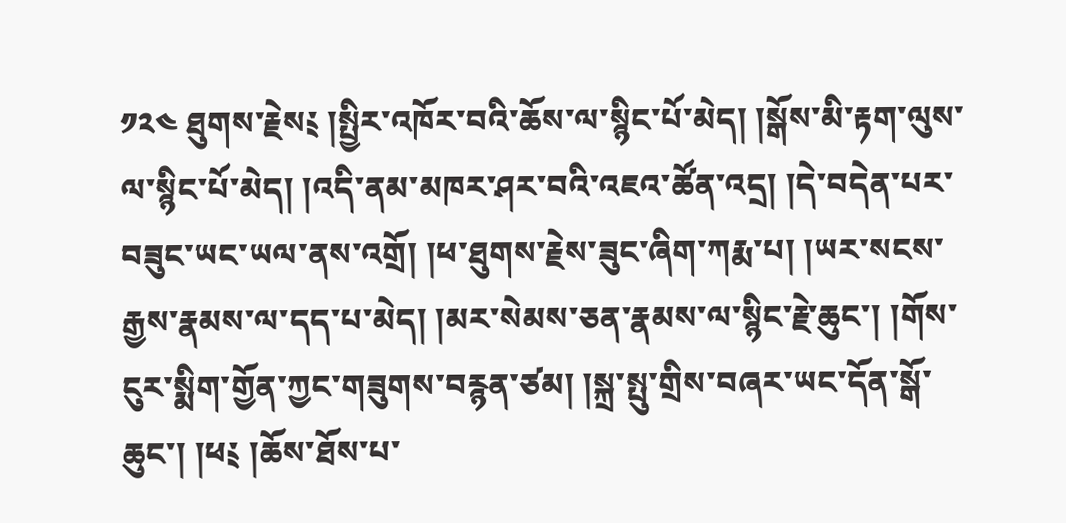༡༢༤ ཐུགས་རྗེས༴ །སྤྱིར་འཁོར་བའི་ཆོས་ལ་སྙིང་པོ་མེད། །སྒོས་མི་རྟག་ལུས་ལ་སྙིང་པོ་མེད། །འདི་ནམ་མཁར་ཤར་བའི་འཇའ་ཚོན་འདྲ། །དེ་བདེན་པར་བཟུང་ཡང་ཡལ་ནས་འགྲོ། །ཕ་ཐུགས་རྗེས་ཟུང་ཞིག་ཀརྨ་པ། །ཡར་སངས་རྒྱས་རྣམས་ལ་དད་པ་མེད། །མར་སེམས་ཅན་རྣམས་ལ་སྙིང་རྗེ་ཆུང་། །གོས་ངུར་སྨིག་གྱོན་ཀྱང་གཟུགས་བརྙན་ཙམ། །སྐྲ་སྤུ་གྲིས་བཞར་ཡང་དོན་སྒོ་ཆུང་། །ཕ༴ །ཆོས་ཐོས་པ་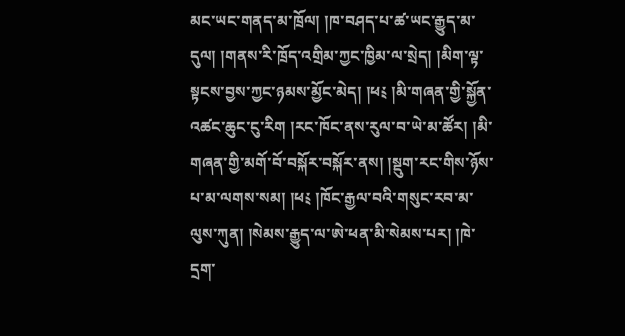མང་ཡང་གནད་མ་ཁྲོལ། །ཁ་བཤད་པ་ཚ་ཡང་རྒྱུད་མ་དུལ། །གནས་རི་ཁྲོད་འགྲིམ་ཀྱང་ཁྱིམ་ལ་སྲེད། །མིག་ལྟ་སྟངས་བྱས་ཀྱང་ཉམས་མྱོང་མེད། །ཕ༴ །མི་གཞན་གྱི་སྐྱོན་འཚང་ཆུང་ངུ་རིག །རང་ཁོང་ནས་རུལ་བ་ཡེ་མ་ཚོར། །མི་གཞན་གྱི་མགོ་བོ་བསྐོར་བསྐོར་ནས། །སྡུག་རང་གིས་ཉོས་པ་མ་ལགས་སམ། །ཕ༴ །ཁོང་རྒྱལ་བའི་གསུང་རབ་མ་ལུས་ཀུན། །སེམས་རྒྱུད་ལ་ཨེ་ཕན་མི་སེམས་པར། །ཁེ་དྲག་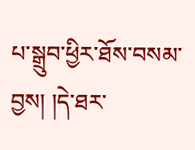པ་སྒྲུབ་ཕྱིར་ཐོས་བསམ་བྱས། །དེ་ཐར་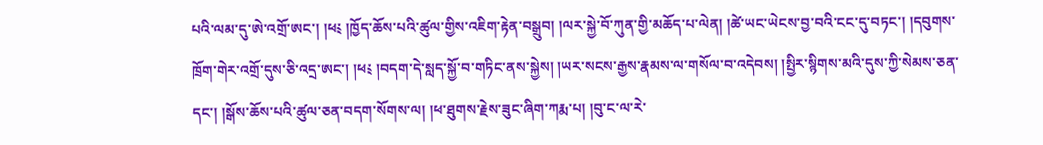པའི་ལམ་དུ་ཨེ་འགྲོ་ཨང་། །ཕ༴ །ཁྱོད་ཆོས་པའི་ཚུལ་གྱིས་འཇིག་རྟེན་བསྒྲུབ། །ལར་སྐྱེ་བོ་ཀུན་གྱི་མཆོད་པ་ལེན། །ཚེ་ཡང་ཡེངས་བྱ་བའི་ངང་དུ་བཏང་། །དབུགས་ཁྲོག་གེར་འགྲོ་དུས་ཅི་འདྲ་ཨང་། །ཕ༴ །བདག་དེ་སླད་སྐྱོ་བ་གཏིང་ནས་སྐྱེས། །ཡར་སངས་རྒྱས་རྣམས་ལ་གསོལ་བ་འདེབས། །སྤྱིར་སྙིགས་མའི་དུས་ཀྱི་སེམས་ཅན་དང་། །སྒོས་ཆོས་པའི་ཚུལ་ཅན་བདག་སོགས་ལ། །ཕ་ཐུགས་རྗེས་ཟུང་ཞིག་ཀརྨ་པ། །བུ་ང་ལ་རེ་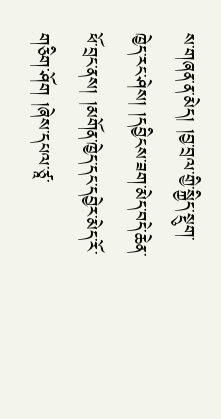ས་གཞན་ན་མེད། །བྱ་བྲལ་གྱི་སྐྱིད་སྡུག་ཁྱེད་རང་ཤེས། །དབྱིངས་ཟག་མེད་བདེ་ཆེན་ཕོ་བྲང་ནས། །མགོན་ཁྱེད་དང་དབྱེར་མེད་རོ་གཅིག་ཤོག །ཞེས་དཔལ་ཙཱ་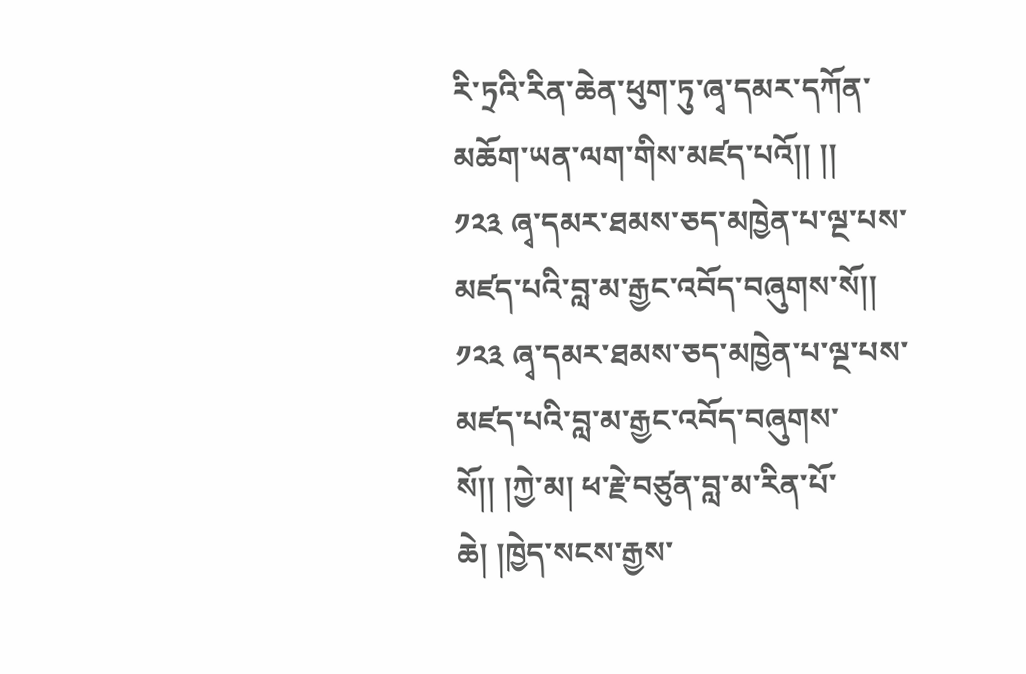རི་ཏྲའི་རིན་ཆེན་ཕུག་ཏུ་ཞྭ་དམར་དཀོན་མཆོག་ཡན་ལག་གིས་མཛད་པའོ།། །།
༡༢༣ ཞྭ་དམར་ཐམས་ཅད་མཁྱེན་པ་ལྔ་པས་མཛད་པའི་བླ་མ་རྒྱང་འབོད་བཞུགས་སོ།།
༡༢༣ ཞྭ་དམར་ཐམས་ཅད་མཁྱེན་པ་ལྔ་པས་མཛད་པའི་བླ་མ་རྒྱང་འབོད་བཞུགས་སོ།། །ཀྱེ་མ། ཕ་རྗེ་བཙུན་བླ་མ་རིན་པོ་ཆེ། །ཁྱེད་སངས་རྒྱས་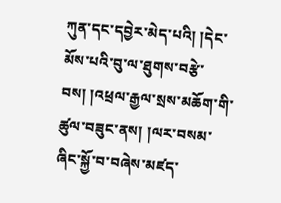ཀུན་དང་དབྱེར་མེད་པའི། །དེང་མོས་པའི་བུ་ལ་ཐུགས་བརྩེ་བས། །འཕྲལ་རྒྱལ་སྲས་མཆོག་གི་ཚུལ་བཟུང་ནས། །ལར་བསམ་ཞིང་སྐྱོ་བ་བཞེས་མཛད་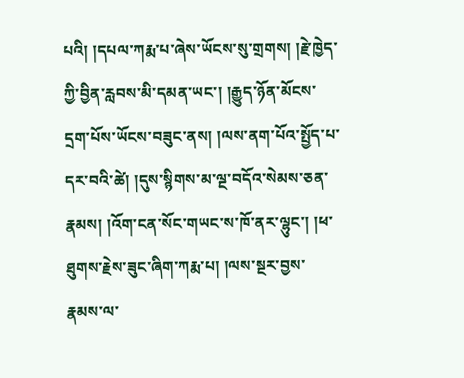པའི། །དཔལ་ཀརྨ་པ་ཞེས་ཡོངས་སུ་གྲགས། །རྗེ་ཁྱེད་ཀྱི་བྱིན་རླབས་མི་དམན་ཡང་། །རྒྱུད་ཉོན་མོངས་དྲག་པོས་ཡོངས་བཟུང་ནས། །ལས་ནག་པོའ་སྤྱོད་པ་དར་བའི་ཚེ། །དུས་སྙིགས་མ་ལྔ་བདོའ་སེམས་ཅན་རྣམས། །འོག་ངན་སོང་གཡང་ས་ཁོ་ནར་ལྷུང་། །ཕ་ཐུགས་རྗེས་ཟུང་ཞིག་ཀརྨ་པ། །ལས་སྔར་བྱས་རྣམས་ལ་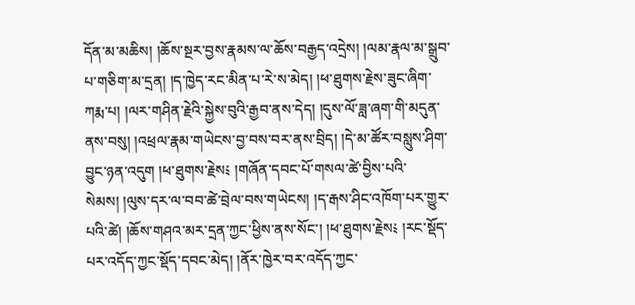དོན་མ་མཆིས། །ཆོས་སྔར་བྱས་རྣམས་ལ་ཆོས་བརྒྱད་འདྲེས། །ལམ་རྣལ་མ་སྒྲུབ་པ་གཅིག་མ་དྲན། །ད་ཁྱེད་རང་མིན་པ་རེ་ས་མེད། །ཕ་ཐུགས་རྗེས་ཟུང་ཞིག་ཀརྨ་པ། །ལར་གཤིན་རྗེའི་སྐྱེས་བུའི་རྒྱབ་ནས་དེད། །དུས་ལོ་ཟླ་ཞག་གི་མདུན་ནས་བསུ། །འཕྲལ་རྣམ་གཡེངས་བྱ་བས་བར་ནས་བྲིད། །དེ་མ་ཚོར་བསླུས་ཤིག་བྱུང་ཉན་འདུག །ཕ་ཐུགས་རྗེས༴ །གཞོན་དབང་པོ་གསལ་ཚེ་བྱིས་པའི་སེམས། །ལུས་དར་ལ་བབ་ཚེ་བྲེལ་བས་གཡེངས། །ད་རྒས་ཤིང་འཁོག་པར་གྱུར་པའི་ཚེ། །ཆོས་གཤའ་མར་དྲན་ཀྱང་ཕྱིས་ནས་སོང་། །ཕ་ཐུགས་རྗེས༴ །རང་སྡོད་པར་འདོད་ཀྱང་སྡོད་དབང་མེད། །ནོར་ཁྱེར་བར་འདོད་ཀྱང་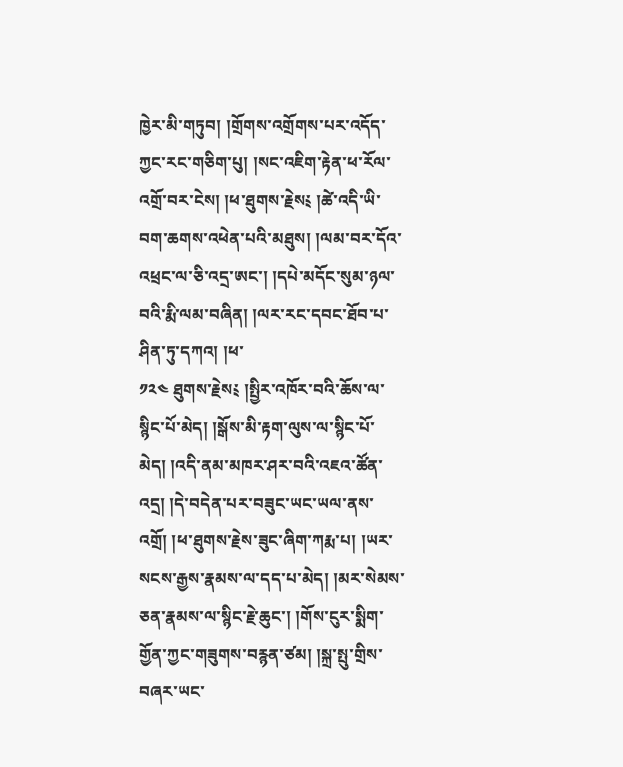ཁྱེར་མི་གཏུབ། །གྲོགས་འགྲོགས་པར་འདོད་ཀྱང་རང་གཅིག་པུ། །སང་འཇིག་རྟེན་ཕ་རོལ་འགྲོ་བར་ངེས། །ཕ་ཐུགས་རྗེས༴ །ཚེ་འདི་ཡི་བག་ཆགས་འཕེན་པའི་མཐུས། །ལམ་བར་དོའ་འཕྲང་ལ་ཅི་འདྲ་ཨང་། །དཔེ་མདོང་སུམ་ཉལ་བའི་རྨི་ལམ་བཞིན། །ལར་རང་དབང་ཐོབ་པ་ཤིན་ཏུ་དཀའ། །ཕ་
༡༢༤ ཐུགས་རྗེས༴ །སྤྱིར་འཁོར་བའི་ཆོས་ལ་སྙིང་པོ་མེད། །སྒོས་མི་རྟག་ལུས་ལ་སྙིང་པོ་མེད། །འདི་ནམ་མཁར་ཤར་བའི་འཇའ་ཚོན་འདྲ། །དེ་བདེན་པར་བཟུང་ཡང་ཡལ་ནས་འགྲོ། །ཕ་ཐུགས་རྗེས་ཟུང་ཞིག་ཀརྨ་པ། །ཡར་སངས་རྒྱས་རྣམས་ལ་དད་པ་མེད། །མར་སེམས་ཅན་རྣམས་ལ་སྙིང་རྗེ་ཆུང་། །གོས་ངུར་སྨིག་གྱོན་ཀྱང་གཟུགས་བརྙན་ཙམ། །སྐྲ་སྤུ་གྲིས་བཞར་ཡང་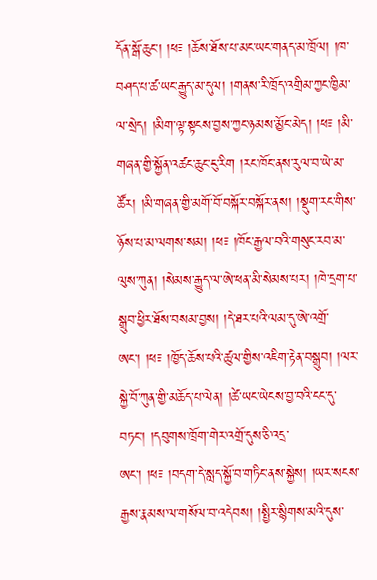དོན་སྒོ་ཆུང་། །ཕ༴ །ཆོས་ཐོས་པ་མང་ཡང་གནད་མ་ཁྲོལ། །ཁ་བཤད་པ་ཚ་ཡང་རྒྱུད་མ་དུལ། །གནས་རི་ཁྲོད་འགྲིམ་ཀྱང་ཁྱིམ་ལ་སྲེད། །མིག་ལྟ་སྟངས་བྱས་ཀྱང་ཉམས་མྱོང་མེད། །ཕ༴ །མི་གཞན་གྱི་སྐྱོན་འཚང་ཆུང་ངུ་རིག །རང་ཁོང་ནས་རུལ་བ་ཡེ་མ་ཚོར། །མི་གཞན་གྱི་མགོ་བོ་བསྐོར་བསྐོར་ནས། །སྡུག་རང་གིས་ཉོས་པ་མ་ལགས་སམ། །ཕ༴ །ཁོང་རྒྱལ་བའི་གསུང་རབ་མ་ལུས་ཀུན། །སེམས་རྒྱུད་ལ་ཨེ་ཕན་མི་སེམས་པར། །ཁེ་དྲག་པ་སྒྲུབ་ཕྱིར་ཐོས་བསམ་བྱས། །དེ་ཐར་པའི་ལམ་དུ་ཨེ་འགྲོ་ཨང་། །ཕ༴ །ཁྱོད་ཆོས་པའི་ཚུལ་གྱིས་འཇིག་རྟེན་བསྒྲུབ། །ལར་སྐྱེ་བོ་ཀུན་གྱི་མཆོད་པ་ལེན། །ཚེ་ཡང་ཡེངས་བྱ་བའི་ངང་དུ་བཏང་། །དབུགས་ཁྲོག་གེར་འགྲོ་དུས་ཅི་འདྲ་ཨང་། །ཕ༴ །བདག་དེ་སླད་སྐྱོ་བ་གཏིང་ནས་སྐྱེས། །ཡར་སངས་རྒྱས་རྣམས་ལ་གསོལ་བ་འདེབས། །སྤྱིར་སྙིགས་མའི་དུས་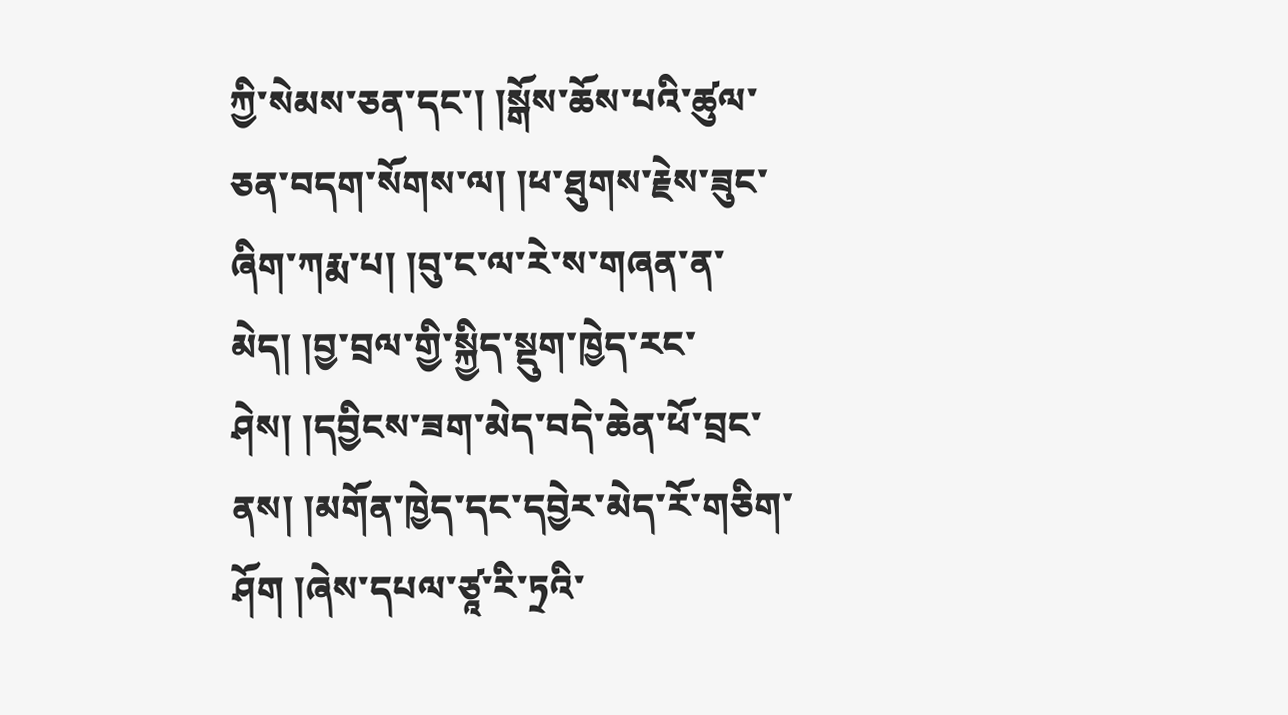ཀྱི་སེམས་ཅན་དང་། །སྒོས་ཆོས་པའི་ཚུལ་ཅན་བདག་སོགས་ལ། །ཕ་ཐུགས་རྗེས་ཟུང་ཞིག་ཀརྨ་པ། །བུ་ང་ལ་རེ་ས་གཞན་ན་མེད། །བྱ་བྲལ་གྱི་སྐྱིད་སྡུག་ཁྱེད་རང་ཤེས། །དབྱིངས་ཟག་མེད་བདེ་ཆེན་ཕོ་བྲང་ནས། །མགོན་ཁྱེད་དང་དབྱེར་མེད་རོ་གཅིག་ཤོག །ཞེས་དཔལ་ཙཱ་རི་ཏྲའི་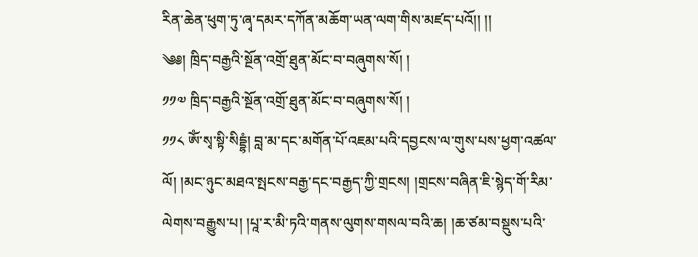རིན་ཆེན་ཕུག་ཏུ་ཞྭ་དམར་དཀོན་མཆོག་ཡན་ལག་གིས་མཛད་པའོ།། །།
༄༅། ཁྲིད་བརྒྱའི་སྔོན་འགྲོ་ཐུན་མོང་བ་བཞུགས་སོ། །
༡༡༧ ཁྲིད་བརྒྱའི་སྔོན་འགྲོ་ཐུན་མོང་བ་བཞུགས་སོ། །
༡༡༨ ༀ་སྭ་སྟི་སིདྡྷཾ། བླ་མ་དང་མགོན་པོ་འཇམ་པའི་དབྱངས་ལ་གུས་པས་ཕྱག་འཚལ་ལོ། །མང་ཉུང་མཐའ་སྤངས་བརྒྱ་དང་བརྒྱད་ཀྱི་གྲངས། །གྲངས་བཞིན་ཇི་སྙེད་གོ་རིམ་ལེགས་བརྒྱུས་པ། །པཱ་ར་མི་ཏའི་གནས་ལུགས་གསལ་བའི་ཆ། །ཆ་ཙམ་བསྡུས་པའི་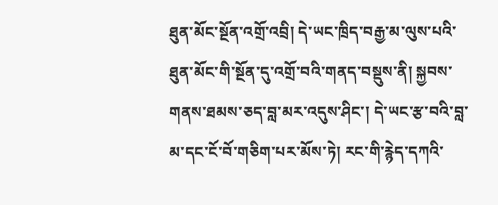ཐུན་མོང་སྔོན་འགྲོ་འབྲི། དེ་ཡང་ཁྲིད་བརྒྱ་མ་ལུས་པའི་ཐུན་མོང་གི་སྔོན་དུ་འགྲོ་བའི་གནད་བསྡུས་ནི། སྐྱབས་གནས་ཐམས་ཅད་བླ་མར་འདུས་ཤིང་། དེ་ཡང་རྩ་བའི་བླ་མ་དང་ངོ་བོ་གཅིག་པར་མོས་ཏེ། རང་གི་རྙེད་དཀའི་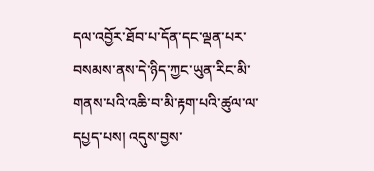དལ་འབྱོར་ཐོབ་པ་དོན་དང་ལྡན་པར་བསམས་ནས་དེ་ཉིད་ཀྱང་ཡུན་རིང་མི་གནས་པའི་འཆི་བ་མི་རྟག་པའི་ཚུལ་ལ་དཔྱད་པས། འདུས་བྱས་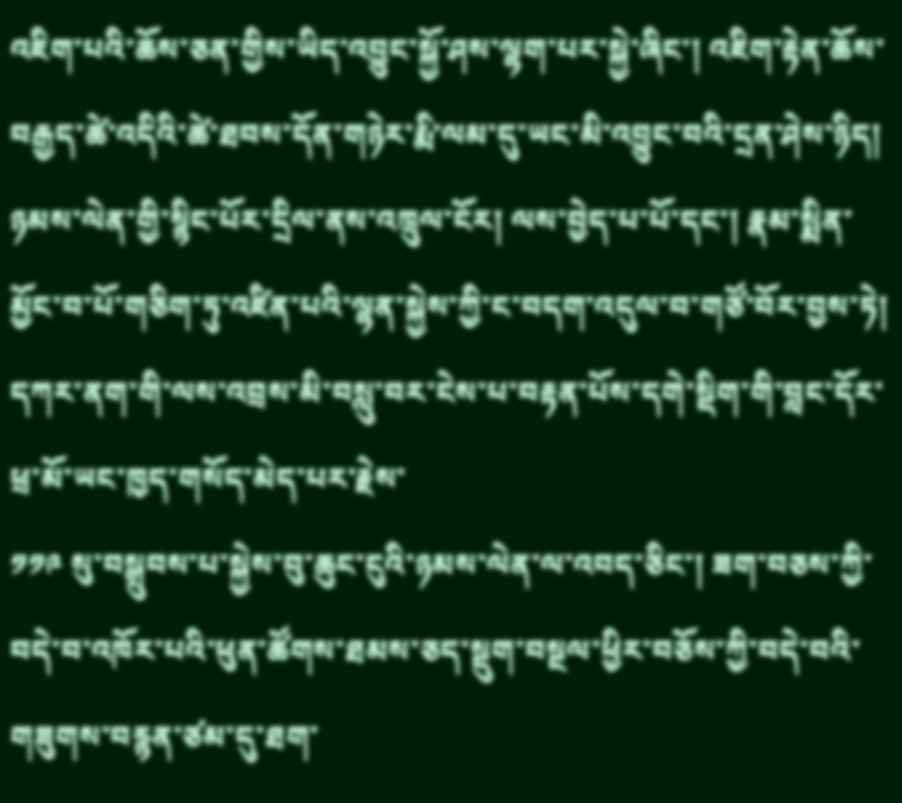འཇིག་པའི་ཆོས་ཅན་གྱིས་ཡིད་འབྱུང་སྐྱོ་ཤས་ལྷག་པར་སྐྱེ་ཞིང་། འཇིག་རྟེན་ཆོས་བརྒྱད་ཚེ་འདིའི་ཚེ་ཐབས་དོན་གཉེར་རྨི་ལམ་དུ་ཡང་མི་འབྱུང་བའི་དྲན་ཤེས་ཉིད། ཉམས་ལེན་གྱི་སྙིང་པོར་དྲིལ་ནས་འཁྲུལ་ངོར། ལས་བྱེད་པ་པོ་དང་། རྣམ་སྨིན་མྱོང་བ་པོ་གཅིག་ཏུ་འཛིན་པའི་ལྷན་སྐྱེས་ཀྱི་ང་བདག་འདུལ་བ་གཙོ་བོར་བྱས་ཏེ། དཀར་ནག་གི་ལས་འབྲས་མི་བསླུ་བར་ངེས་པ་བརྟན་པོས་དགེ་སྡིག་གི་བླང་དོར་ཕྲ་མོ་ཡང་ཁྱད་གསོད་མེད་པར་རྗེས་
༡༡༩ སུ་བསྒྲུབས་པ་སྐྱེས་བུ་ཆུང་ངུའི་ཉམས་ལེན་ལ་འབད་ཅིང་། ཟག་བཅས་ཀྱི་བདེ་བ་འཁོར་པའི་ཕུན་ཚོགས་ཐམས་ཅད་སྡུག་བསྔལ་ཕྱིར་བཅོས་ཀྱི་བདེ་བའི་གཟུགས་བརྙན་ཙམ་དུ་ཐག་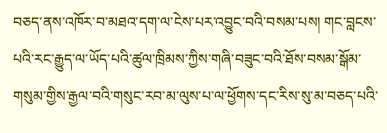བཅད་ནས་འཁོར་བ་མཐའ་དག་ལ་ངེས་པར་འབྱུང་བའི་བསམ་པས། གང་བླངས་པའི་རང་རྒྱུད་ལ་ཡོད་པའི་ཚུལ་ཁྲིམས་ཀྱིས་གཞི་བཟུང་བའི་ཐོས་བསམ་སྒོམ་གསུམ་གྱིས་རྒྱལ་བའི་གསུང་རབ་མ་ལུས་པ་ལ་ཕྱོགས་དང་རིས་སུ་མ་བཅད་པའི་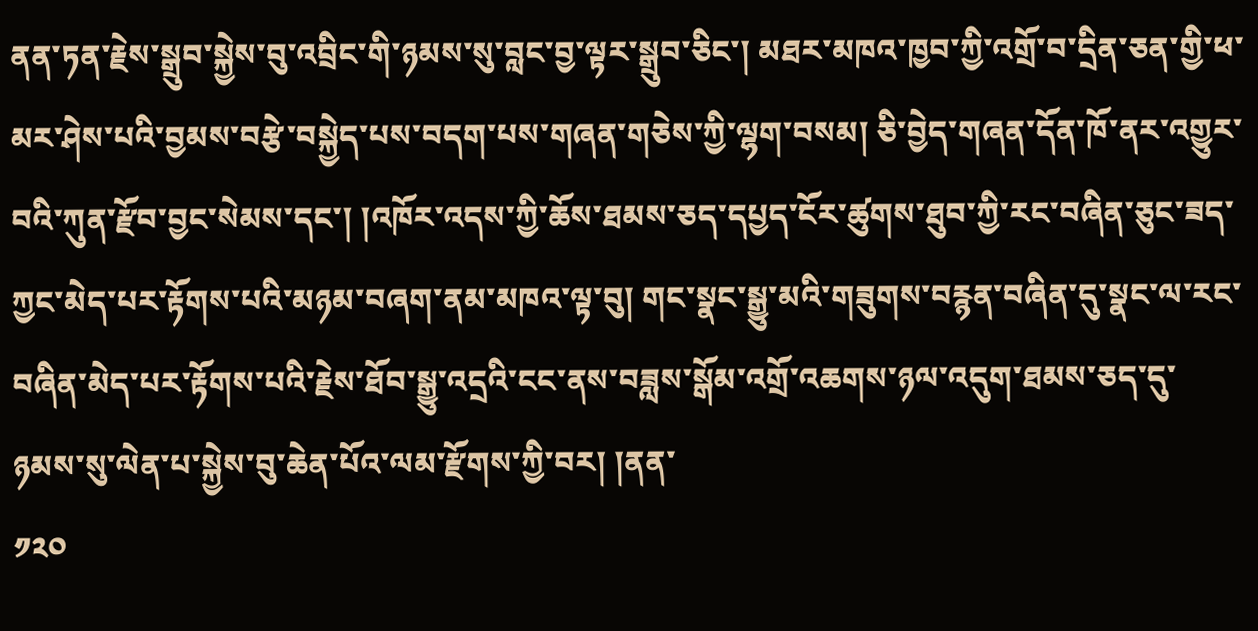ནན་ཏན་རྗེས་སྒྲུབ་སྐྱེས་བུ་འབྲིང་གི་ཉམས་སུ་བླང་བྱ་ལྟར་སྒྲུབ་ཅིང་། མཐར་མཁའ་ཁྱབ་ཀྱི་འགྲོ་བ་དྲིན་ཅན་གྱི་ཕ་མར་ཤེས་པའི་བྱམས་བརྩེ་བསྐྱེད་པས་བདག་པས་གཞན་གཅེས་ཀྱི་ལྷག་བསམ། ཅི་བྱེད་གཞན་དོན་ཁོ་ནར་འགྱུར་བའི་ཀུན་རྫོབ་བྱང་སེམས་དང་། །འཁོར་འདས་ཀྱི་ཆོས་ཐམས་ཅད་དཔྱད་ངོར་ཚུགས་ཐུབ་ཀྱི་རང་བཞིན་ཅུང་ཟད་ཀྱང་མེད་པར་རྟོགས་པའི་མཉམ་བཞག་ནམ་མཁའ་ལྟ་བུ། གང་སྣང་སྒྱུ་མའི་གཟུགས་བརྙན་བཞིན་དུ་སྣང་ལ་རང་བཞིན་མེད་པར་རྟོགས་པའི་རྗེས་ཐོབ་སྒྱུ་འདྲའི་ངང་ནས་བཟླས་སྒོམ་འགྲོ་འཆགས་ཉལ་འདུག་ཐམས་ཅད་དུ་ཉམས་སུ་ལེན་པ་སྐྱེས་བུ་ཆེན་པོའ་ལམ་རྫོགས་ཀྱི་བར། །ནན་
༡༢༠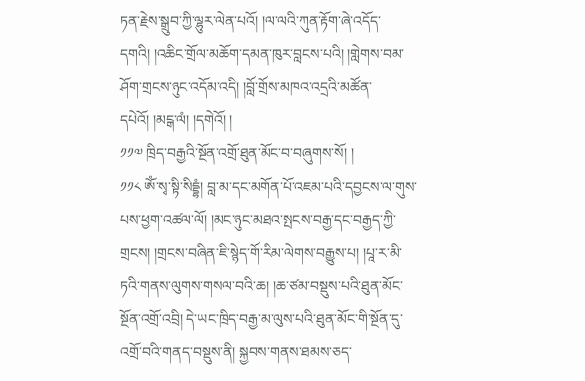ཏན་རྗེས་སྒྲུབ་ཀྱི་ལྷུར་ལེན་པའོ། །ལ་ལའི་ཀུན་རྟོག་ཞེ་འདོད་དགའི། །འཆིང་གྲོལ་མཆོག་དམན་ཁུར་བླངས་པའི། །གླེགས་བམ་ཤོག་གྲངས་ཉུང་འདོམ་འདི། །བློ་གྲོས་མཁའ་འདྲའི་མཚོན་དཔེའོ། །མངྒ་ལཾ། །དགེའོ། །
༡༡༧ ཁྲིད་བརྒྱའི་སྔོན་འགྲོ་ཐུན་མོང་བ་བཞུགས་སོ། །
༡༡༨ ༀ་སྭ་སྟི་སིདྡྷཾ། བླ་མ་དང་མགོན་པོ་འཇམ་པའི་དབྱངས་ལ་གུས་པས་ཕྱག་འཚལ་ལོ། །མང་ཉུང་མཐའ་སྤངས་བརྒྱ་དང་བརྒྱད་ཀྱི་གྲངས། །གྲངས་བཞིན་ཇི་སྙེད་གོ་རིམ་ལེགས་བརྒྱུས་པ། །པཱ་ར་མི་ཏའི་གནས་ལུགས་གསལ་བའི་ཆ། །ཆ་ཙམ་བསྡུས་པའི་ཐུན་མོང་སྔོན་འགྲོ་འབྲི། དེ་ཡང་ཁྲིད་བརྒྱ་མ་ལུས་པའི་ཐུན་མོང་གི་སྔོན་དུ་འགྲོ་བའི་གནད་བསྡུས་ནི། སྐྱབས་གནས་ཐམས་ཅད་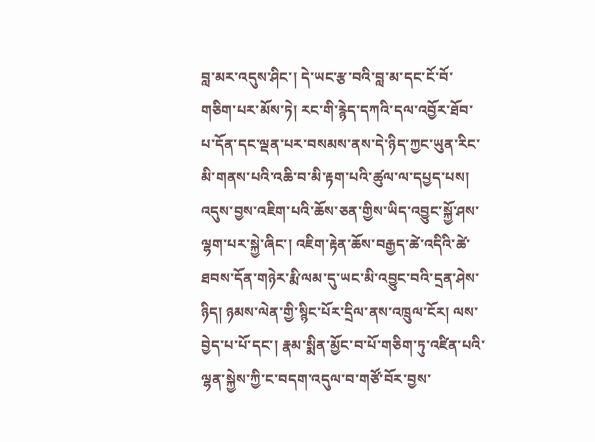བླ་མར་འདུས་ཤིང་། དེ་ཡང་རྩ་བའི་བླ་མ་དང་ངོ་བོ་གཅིག་པར་མོས་ཏེ། རང་གི་རྙེད་དཀའི་དལ་འབྱོར་ཐོབ་པ་དོན་དང་ལྡན་པར་བསམས་ནས་དེ་ཉིད་ཀྱང་ཡུན་རིང་མི་གནས་པའི་འཆི་བ་མི་རྟག་པའི་ཚུལ་ལ་དཔྱད་པས། འདུས་བྱས་འཇིག་པའི་ཆོས་ཅན་གྱིས་ཡིད་འབྱུང་སྐྱོ་ཤས་ལྷག་པར་སྐྱེ་ཞིང་། འཇིག་རྟེན་ཆོས་བརྒྱད་ཚེ་འདིའི་ཚེ་ཐབས་དོན་གཉེར་རྨི་ལམ་དུ་ཡང་མི་འབྱུང་བའི་དྲན་ཤེས་ཉིད། ཉམས་ལེན་གྱི་སྙིང་པོར་དྲིལ་ནས་འཁྲུལ་ངོར། ལས་བྱེད་པ་པོ་དང་། རྣམ་སྨིན་མྱོང་བ་པོ་གཅིག་ཏུ་འཛིན་པའི་ལྷན་སྐྱེས་ཀྱི་ང་བདག་འདུལ་བ་གཙོ་བོར་བྱས་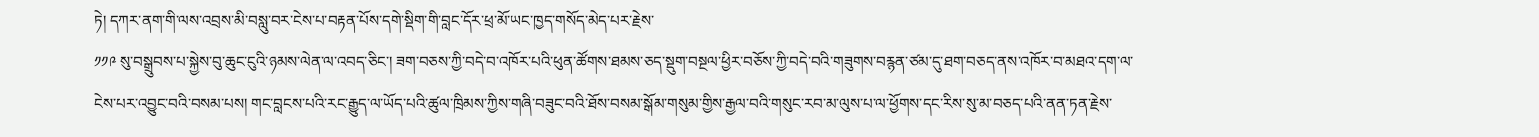ཏེ། དཀར་ནག་གི་ལས་འབྲས་མི་བསླུ་བར་ངེས་པ་བརྟན་པོས་དགེ་སྡིག་གི་བླང་དོར་ཕྲ་མོ་ཡང་ཁྱད་གསོད་མེད་པར་རྗེས་
༡༡༩ སུ་བསྒྲུབས་པ་སྐྱེས་བུ་ཆུང་ངུའི་ཉམས་ལེན་ལ་འབད་ཅིང་། ཟག་བཅས་ཀྱི་བདེ་བ་འཁོར་པའི་ཕུན་ཚོགས་ཐམས་ཅད་སྡུག་བསྔལ་ཕྱིར་བཅོས་ཀྱི་བདེ་བའི་གཟུགས་བརྙན་ཙམ་དུ་ཐག་བཅད་ནས་འཁོར་བ་མཐའ་དག་ལ་ངེས་པར་འབྱུང་བའི་བསམ་པས། གང་བླངས་པའི་རང་རྒྱུད་ལ་ཡོད་པའི་ཚུལ་ཁྲིམས་ཀྱིས་གཞི་བཟུང་བའི་ཐོས་བསམ་སྒོམ་གསུམ་གྱིས་རྒྱལ་བའི་གསུང་རབ་མ་ལུས་པ་ལ་ཕྱོགས་དང་རིས་སུ་མ་བཅད་པའི་ནན་ཏན་རྗེས་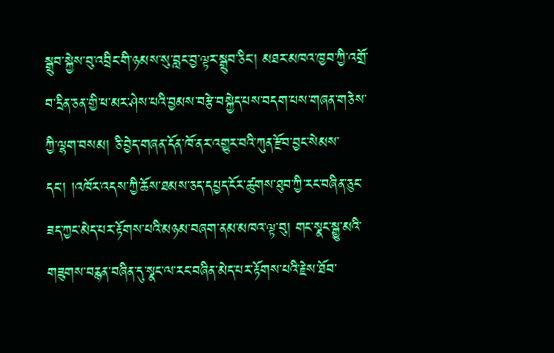སྒྲུབ་སྐྱེས་བུ་འབྲིང་གི་ཉམས་སུ་བླང་བྱ་ལྟར་སྒྲུབ་ཅིང་། མཐར་མཁའ་ཁྱབ་ཀྱི་འགྲོ་བ་དྲིན་ཅན་གྱི་ཕ་མར་ཤེས་པའི་བྱམས་བརྩེ་བསྐྱེད་པས་བདག་པས་གཞན་གཅེས་ཀྱི་ལྷག་བསམ། ཅི་བྱེད་གཞན་དོན་ཁོ་ནར་འགྱུར་བའི་ཀུན་རྫོབ་བྱང་སེམས་དང་། །འཁོར་འདས་ཀྱི་ཆོས་ཐམས་ཅད་དཔྱད་ངོར་ཚུགས་ཐུབ་ཀྱི་རང་བཞིན་ཅུང་ཟད་ཀྱང་མེད་པར་རྟོགས་པའི་མཉམ་བཞག་ནམ་མཁའ་ལྟ་བུ། གང་སྣང་སྒྱུ་མའི་གཟུགས་བརྙན་བཞིན་དུ་སྣང་ལ་རང་བཞིན་མེད་པར་རྟོགས་པའི་རྗེས་ཐོབ་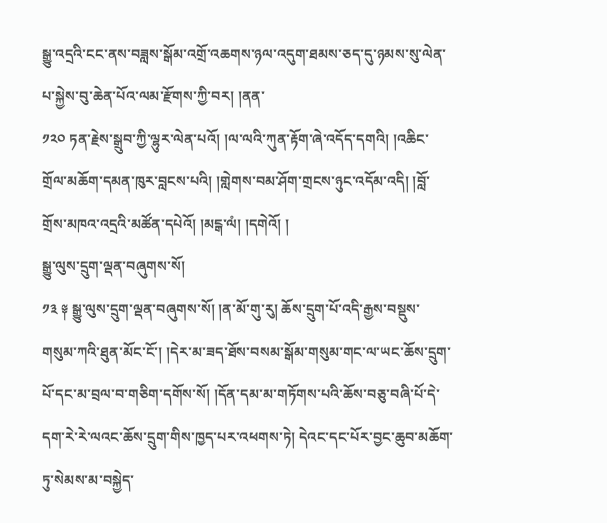སྒྱུ་འདྲའི་ངང་ནས་བཟླས་སྒོམ་འགྲོ་འཆགས་ཉལ་འདུག་ཐམས་ཅད་དུ་ཉམས་སུ་ལེན་པ་སྐྱེས་བུ་ཆེན་པོའ་ལམ་རྫོགས་ཀྱི་བར། །ནན་
༡༢༠ ཏན་རྗེས་སྒྲུབ་ཀྱི་ལྷུར་ལེན་པའོ། །ལ་ལའི་ཀུན་རྟོག་ཞེ་འདོད་དགའི། །འཆིང་གྲོལ་མཆོག་དམན་ཁུར་བླངས་པའི། །གླེགས་བམ་ཤོག་གྲངས་ཉུང་འདོམ་འདི། །བློ་གྲོས་མཁའ་འདྲའི་མཚོན་དཔེའོ། །མངྒ་ལཾ། །དགེའོ། །
སྒྱུ་ལུས་དྲུག་ལྡན་བཞུགས་སོ།
༡༣ ༈ སྒྱུ་ལུས་དྲུག་ལྡན་བཞུགས་སོ། །ན་མོ་གུ་རུ། ཆོས་དྲུག་པོ་འདི་རྒྱས་བསྡུས་གསུམ་ཀའི་ཐུན་མོང་ངོ་། །དེར་མ་ཟད་ཐོས་བསམ་སྒོམ་གསུམ་གང་ལ་ཡང་ཆོས་དྲུག་པོ་དང་མ་བྲལ་བ་གཅིག་དགོས་སོ། །དོན་དམ་མ་གཏོགས་པའི་ཆོས་བཅུ་བཞི་པོ་དེ་དག་རེ་རེ་ལའང་ཆོས་དྲུག་གིས་ཁྱད་པར་འཕགས་ཏེ། དེའང་དང་པོར་བྱང་ཆུབ་མཆོག་ཏུ་སེམས་མ་བསྐྱེད་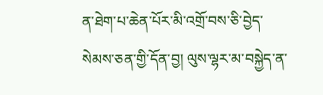ན་ཐེག་པ་ཆེན་པོར་མི་འགྲོ་བས་ཅི་བྱེད་སེམས་ཅན་གྱི་དོན་བྱ། ལུས་ལྷར་མ་བསྐྱེད་ན་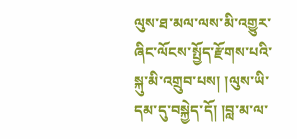ལུས་ཐ་མལ་ལས་མི་འགྱུར་ཞིང་ལོངས་སྤྱོད་རྫོགས་པའི་སྐུ་མི་འགྲུབ་པས། །ལུས་ཡི་དམ་དུ་བསྐྱེད་དོ། །བླ་མ་ལ་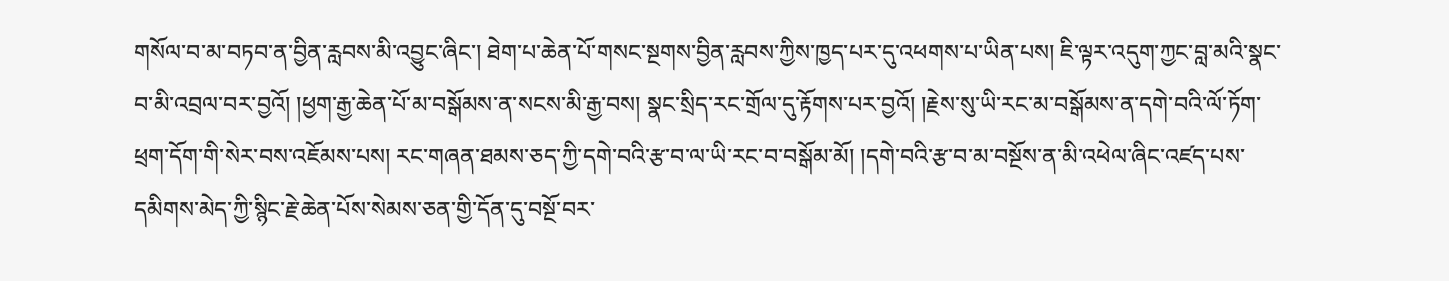གསོལ་བ་མ་བཏབ་ན་བྱིན་རླབས་མི་འབྱུང་ཞིང་། ཐེག་པ་ཆེན་པོ་གསང་སྔགས་བྱིན་རླབས་ཀྱིས་ཁྱད་པར་དུ་འཕགས་པ་ཡིན་པས། ཇི་ལྟར་འདུག་ཀྱང་བླ་མའི་སྣང་བ་མི་འབྲལ་བར་བྱའོ། །ཕྱག་རྒྱ་ཆེན་པོ་མ་བསྒོམས་ན་སངས་མི་རྒྱ་བས། སྣང་སྲིད་རང་གྲོལ་དུ་རྟོགས་པར་བྱའོ། །རྗེས་སུ་ཡི་རང་མ་བསྒོམས་ན་དགེ་བའི་ལོ་ཏོག་ཕྲག་དོག་གི་སེར་བས་འཇོམས་པས། རང་གཞན་ཐམས་ཅད་ཀྱི་དགེ་བའི་རྩ་བ་ལ་ཡི་རང་བ་བསྒོམ་མོ། །དགེ་བའི་རྩ་བ་མ་བསྔོས་ན་མི་འཕེལ་ཞིང་འཛད་པས་དམིགས་མེད་ཀྱི་སྙིང་རྗེ་ཆེན་པོས་སེམས་ཅན་གྱི་དོན་དུ་བསྔོ་བར་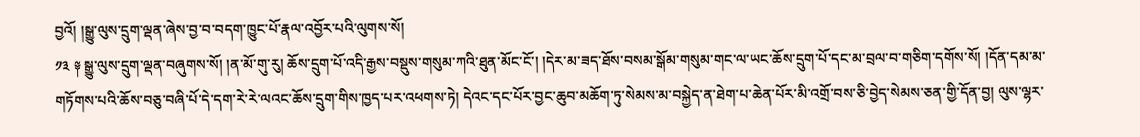བྱའོ། །སྒྱུ་ལུས་དྲུག་ལྡན་ཞེས་བྱ་བ་བདག་ཁྱུང་པོ་རྣལ་འབྱོར་པའི་ལུགས་སོ།
༡༣ ༈ སྒྱུ་ལུས་དྲུག་ལྡན་བཞུགས་སོ། །ན་མོ་གུ་རུ། ཆོས་དྲུག་པོ་འདི་རྒྱས་བསྡུས་གསུམ་ཀའི་ཐུན་མོང་ངོ་། །དེར་མ་ཟད་ཐོས་བསམ་སྒོམ་གསུམ་གང་ལ་ཡང་ཆོས་དྲུག་པོ་དང་མ་བྲལ་བ་གཅིག་དགོས་སོ། །དོན་དམ་མ་གཏོགས་པའི་ཆོས་བཅུ་བཞི་པོ་དེ་དག་རེ་རེ་ལའང་ཆོས་དྲུག་གིས་ཁྱད་པར་འཕགས་ཏེ། དེའང་དང་པོར་བྱང་ཆུབ་མཆོག་ཏུ་སེམས་མ་བསྐྱེད་ན་ཐེག་པ་ཆེན་པོར་མི་འགྲོ་བས་ཅི་བྱེད་སེམས་ཅན་གྱི་དོན་བྱ། ལུས་ལྷར་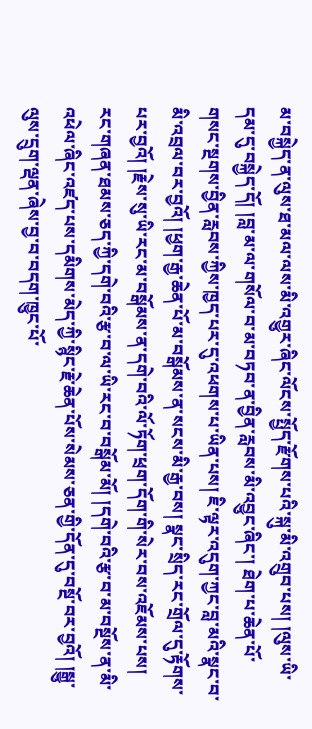མ་བསྐྱེད་ན་ལུས་ཐ་མལ་ལས་མི་འགྱུར་ཞིང་ལོངས་སྤྱོད་རྫོགས་པའི་སྐུ་མི་འགྲུབ་པས། །ལུས་ཡི་དམ་དུ་བསྐྱེད་དོ། །བླ་མ་ལ་གསོལ་བ་མ་བཏབ་ན་བྱིན་རླབས་མི་འབྱུང་ཞིང་། ཐེག་པ་ཆེན་པོ་གསང་སྔགས་བྱིན་རླབས་ཀྱིས་ཁྱད་པར་དུ་འཕགས་པ་ཡིན་པས། ཇི་ལྟར་འདུག་ཀྱང་བླ་མའི་སྣང་བ་མི་འབྲལ་བར་བྱའོ། །ཕྱག་རྒྱ་ཆེན་པོ་མ་བསྒོམས་ན་སངས་མི་རྒྱ་བས། སྣང་སྲིད་རང་གྲོལ་དུ་རྟོགས་པར་བྱའོ། །རྗེས་སུ་ཡི་རང་མ་བསྒོམས་ན་དགེ་བའི་ལོ་ཏོག་ཕྲག་དོག་གི་སེར་བས་འཇོམས་པས། རང་གཞན་ཐམས་ཅད་ཀྱི་དགེ་བའི་རྩ་བ་ལ་ཡི་རང་བ་བསྒོམ་མོ། །དགེ་བའི་རྩ་བ་མ་བསྔོས་ན་མི་འཕེལ་ཞིང་འཛད་པས་དམིགས་མེད་ཀྱི་སྙིང་རྗེ་ཆེན་པོས་སེམས་ཅན་གྱི་དོན་དུ་བསྔོ་བར་བྱའོ། །སྒྱུ་ལུས་དྲུག་ལྡན་ཞེས་བྱ་བ་བདག་ཁྱུང་པོ་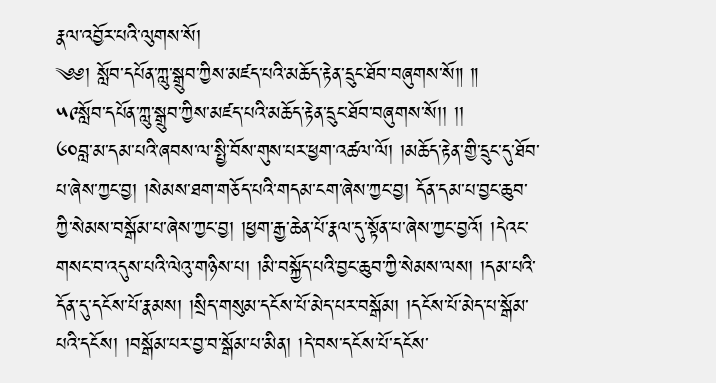རྣལ་འབྱོར་པའི་ལུགས་སོ།
༄༅། སློབ་དཔོན་ཀླུ་སྒྲུབ་ཀྱིས་མཛད་པའི་མཆོད་རྟེན་དྲུང་ཐོབ་བཞུགས་སོ༎ ༎
༥༩སློབ་དཔོན་ཀླུ་སྒྲུབ་ཀྱིས་མཛད་པའི་མཆོད་རྟེན་དྲུང་ཐོབ་བཞུགས་སོ།། །།
༦༠བླ་མ་དམ་པའི་ཞབས་ལ་སྤྱི་བོས་གུས་པར་ཕྱག་འཚལ་ལོ། །མཆོད་རྟེན་གྱི་དྲུང་དུ་ཐོབ་པ་ཞེས་ཀྱང་བྱ། །སེམས་ཐག་གཅོད་པའི་གདམ་ངག་ཞེས་ཀྱང་བྱ། དོན་དམ་པ་བྱང་ཆུབ་ཀྱི་སེམས་བསྒོམ་པ་ཞེས་ཀྱང་བྱ། །ཕྱག་རྒྱ་ཆེན་པོ་རྣལ་དུ་སྟོན་པ་ཞེས་ཀྱང་བྱའོ། །དེའང་གསང་བ་འདུས་པའི་ལེའུ་གཉིས་པ། །མི་བསྐྱོད་པའི་བྱང་ཆུབ་ཀྱི་སེམས་ལས། །དམ་པའི་དོན་དུ་དངོས་པོ་རྣམས། །སྲིད་གསུམ་དངོས་པོ་མེད་པར་བསྒོམ། །དངོས་པོ་མེད་པ་སྒོམ་པའི་དངོས། །བསྒོམ་པར་བྱ་བ་སྒོམ་པ་མིན། །དེ་བས་དངོས་པོ་དངོས་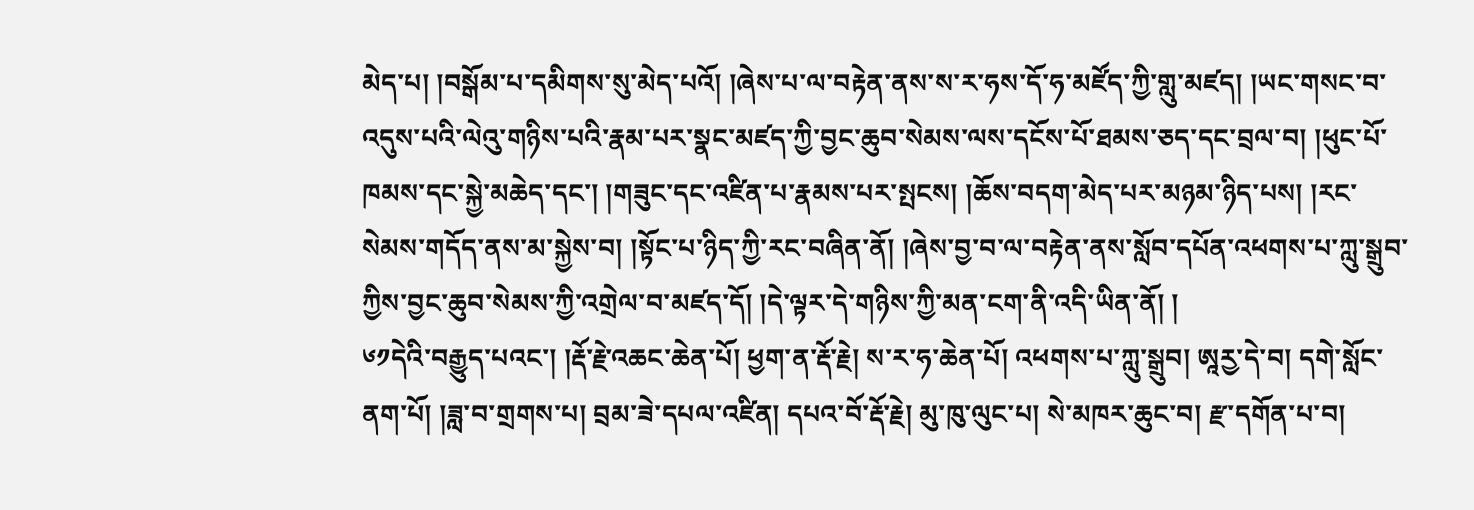མེད་པ། །བསྒོམ་པ་དམིགས་སུ་མེད་པའོ། །ཞེས་པ་ལ་བརྟེན་ནས་ས་ར་ཧས་དོ་ཧ་མཛོད་ཀྱི་གླུ་མཛད། །ཡང་གསང་བ་འདུས་པའི་ལེའུ་གཉིས་པའི་རྣམ་པར་སྣང་མཛད་ཀྱི་བྱང་ཆུབ་སེམས་ལས་དངོས་པོ་ཐམས་ཅད་དང་བྲལ་བ། །ཕུང་པོ་ཁམས་དང་སྐྱེ་མཆེད་དང་། །གཟུང་དང་འཛིན་པ་རྣམས་པར་སྤངས། །ཆོས་བདག་མེད་པར་མཉམ་ཉིད་པས། །རང་སེམས་གདོད་ནས་མ་སྐྱེས་བ། །སྟོང་པ་ཉིད་ཀྱི་རང་བཞིན་ནོ། །ཞེས་བྱ་བ་ལ་བརྟེན་ནས་སློབ་དཔོན་འཕགས་པ་ཀླུ་སྒྲུབ་ཀྱིས་བྱང་ཆུབ་སེམས་ཀྱི་འགྲེལ་བ་མཛད་དོ། །དེ་ལྟར་དེ་གཉིས་ཀྱི་མན་ངག་ནི་འདི་ཡིན་ནོ། །
༦༡དེའི་བརྒྱུད་པའང་། །རྡོ་རྗེ་འཆང་ཆེན་པོ། ཕྱག་ན་རྡོ་རྗེ། ས་ར་ཧ་ཆེན་པོ། འཕགས་པ་ཀླུ་སྒྲུབ། ཨཱརྱ་དེ་བ། དགེ་སློང་ནག་པོ། །ཟླ་བ་གྲགས་པ། བྲམ་ཟེ་དཔལ་འཛིན། དཔའ་བོ་རྡོ་རྗེ། མུ་ཁུ་ལུང་པ། སེ་མཁར་ཆུང་བ། རྫ་དགོན་པ་བ།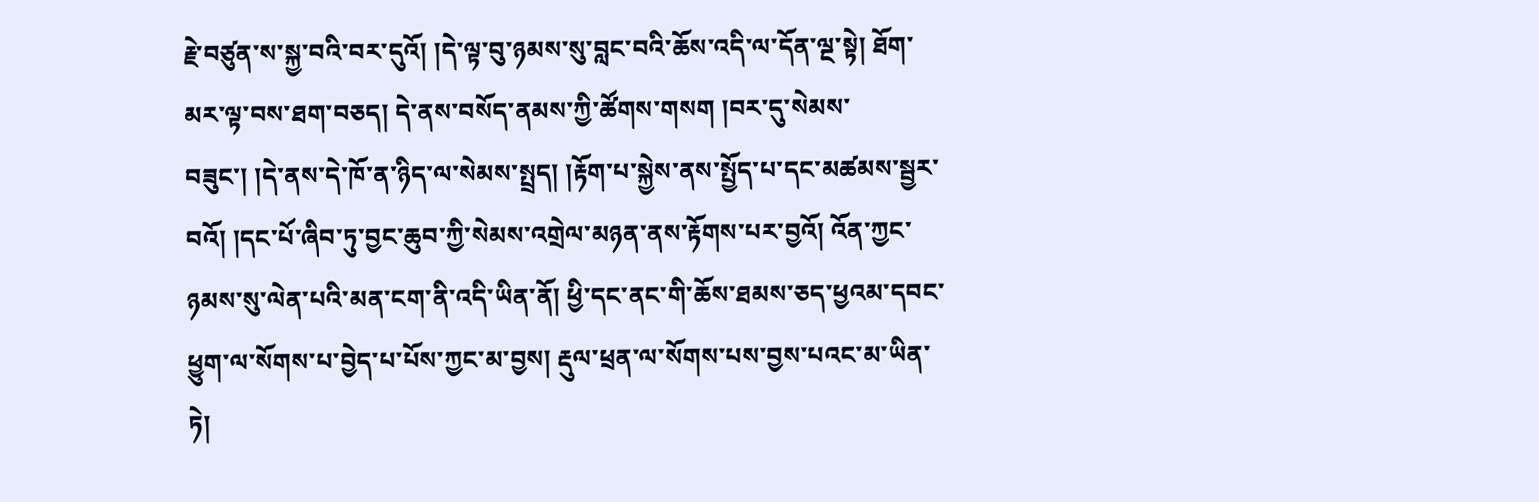རྗེ་བཙུན་ས་སྐྱ་བའི་བར་དུའོ། །དེ་ལྟ་བུ་ཉམས་སུ་བླང་བའི་ཆོས་འདི་ལ་དོན་ལྔ་སྟེ། ཐོག་མར་ལྟ་བས་ཐག་བཅད། དེ་ནས་བསོད་ནམས་ཀྱི་ཚོགས་གསག །བར་དུ་སེམས་བཟུང་། །དེ་ནས་དེ་ཁོ་ན་ཉིད་ལ་སེམས་སྤྲད། །རྟོག་པ་སྐྱེས་ནས་སྤྱོད་པ་དང་མཚམས་སྦྱར་བའོ། །དང་པོ་ཞིབ་ཏུ་བྱང་ཆུབ་ཀྱི་སེམས་འགྲེལ་མཉན་ནས་རྟོགས་པར་བྱའོ། འོན་ཀྱང་ཉམས་སུ་ལེན་པའི་མན་ངག་ནི་འདི་ཡིན་ནོ། ཕྱི་དང་ནང་གི་ཆོས་ཐམས་ཅད་ཕྱའམ་དབང་ཕྱུག་ལ་སོགས་པ་བྱེད་པ་པོས་ཀྱང་མ་བྱས། རྡུལ་ཕྲན་ལ་སོགས་པས་བྱས་པའང་མ་ཡིན་ཏེ།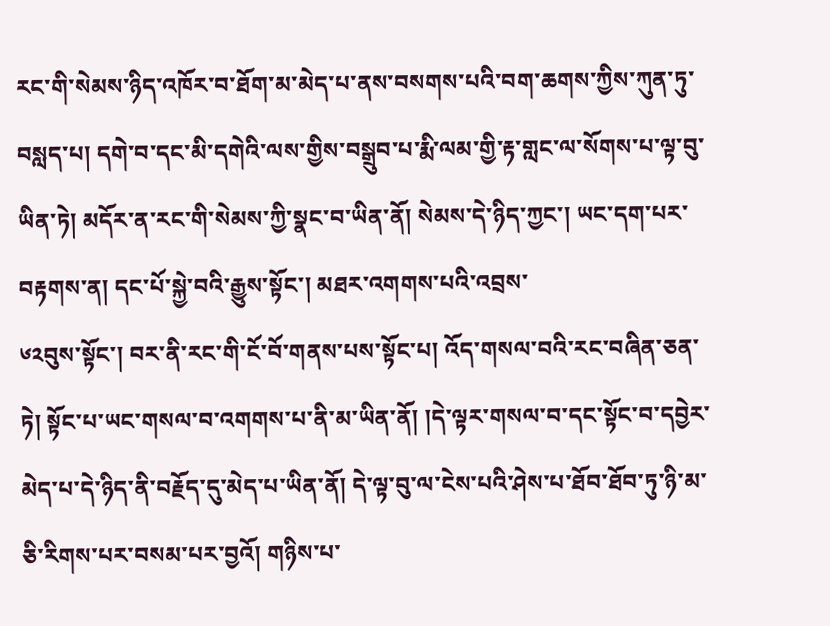རང་གི་སེམས་ཉིད་འཁོར་བ་ཐོག་མ་མེད་པ་ནས་བསགས་པའི་བག་ཆགས་ཀྱིས་ཀུན་ཏུ་བསླད་པ། དགེ་བ་དང་མི་དགེའི་ལས་གྱིས་བསྒྲུབ་པ་རྨི་ལམ་གྱི་རྟ་གླང་ལ་སོགས་པ་ལྟ་བུ་ཡིན་ཏེ། མདོར་ན་རང་གི་སེམས་ཀྱི་སྣང་བ་ཡིན་ནོ། སེམས་དེ་ཉིད་ཀྱང་། ཡང་དག་པར་བརྟགས་ན། དང་པོ་སྐྱེ་བའི་རྒྱུས་སྟོང་། མཐར་འགགས་པའི་འབྲས་
༦༢བུས་སྟོང་། བར་ནི་རང་གི་ངོ་བོ་གནས་པས་སྟོང་པ། འོད་གསལ་བའི་རང་བཞིན་ཅན་ཏེ། སྟོང་པ་ཡང་གསལ་བ་འགགས་པ་ནི་མ་ཡིན་ནོ། །དེ་ལྟར་གསལ་བ་དང་སྟོང་བ་དབྱེར་མེད་པ་དེ་ཉིད་ནི་བརྗོད་དུ་མེད་པ་ཡིན་ནོ། དེ་ལྟ་བུ་ལ་ངེས་པའི་ཤེས་པ་ཐོབ་ཐོབ་ཏུ་ཉི་མ་ཅི་རིགས་པར་བསམ་པར་བྱའོ། གཉིས་པ་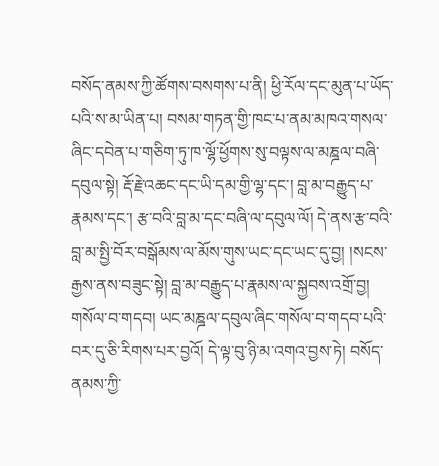བསོད་ནམས་ཀྱི་ཚོགས་བསགས་པ་ནི། ཕྱི་རོལ་དང་མུན་པ་ཡོད་པའི་ས་མ་ཡིན་པ། བསམ་གཏན་གྱི་ཁང་པ་ནམ་མཁའ་གསལ་ཞིང་དབེན་པ་གཅིག་ཏུ་ཁ་ལྷོ་ཕྱོགས་སུ་བལྟས་ལ་མཎྜལ་བཞི་དབུལ་སྟེ། རྡོ་རྗེ་འཆང་དང་ཡི་དམ་གྱི་ལྷ་དང་། བླ་མ་བརྒྱུད་པ་རྣམས་དང་། རྩ་བའི་བླ་མ་དང་བཞི་ལ་དབུལ་ལོ། དེ་ནས་རྩ་བའི་བླ་མ་སྤྱི་བོར་བསྒོམས་ལ་མོས་གུས་ཡང་དང་ཡང་དུ་བྱ། །སངས་རྒྱས་ནས་བཟུང་སྟེ། བླ་མ་བརྒྱུད་པ་རྣམས་ལ་སྐྱབས་འགྲོ་བྱ། གསོལ་བ་གདབ། ཡང་མཎྜལ་དབུལ་ཞིང་གསོལ་བ་གདབ་པའི་བར་དུ་ཅི་རིགས་པར་བྱའོ། དེ་ལྟ་བུ་ཉི་མ་འགའ་བྱས་ཏེ། བསོད་ནམས་ཀྱི་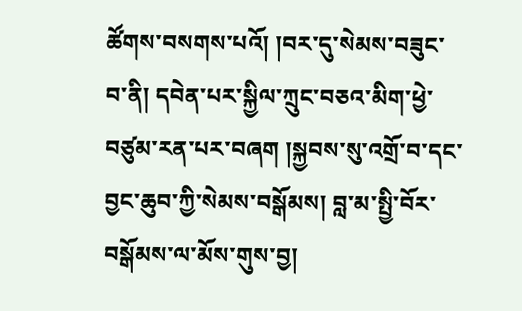ཚོགས་བསགས་པའོ། །བར་དུ་སེམས་བཟུང་བ་ནི། དབེན་པར་སྐྱིལ་ཀྲུང་བཅའ་མིག་ཕྱེ་བཙུམ་རན་པར་བཞག །སྐྱབས་སུ་འགྲོ་བ་དང་བྱང་ཆུབ་ཀྱི་སེམས་བསྒོམས། བླ་མ་སྤྱི་བོར་བསྒོམས་ལ་མོས་གུས་བྱ།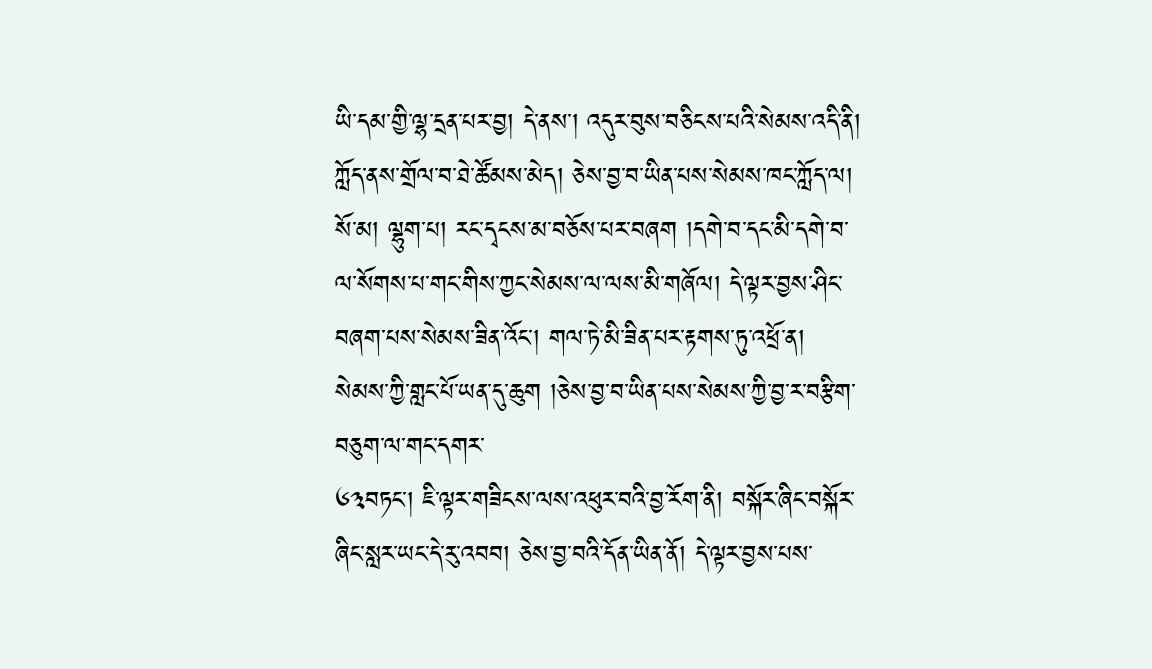ཡི་དམ་གྱི་ལྷ་དྲན་པར་བྱ། དེ་ནས་། འདུར་བུས་བཅིངས་པའི་སེམས་འདི་ནི། ཀློད་ནས་གྲོལ་བ་ཐེ་ཚོམས་མེད། ཅེས་བྱ་བ་ཡིན་པས་སེམས་ཁང་ཀློད་ལ། སོ་མ། ལྷུག་པ། རང་དྭངས་མ་བཅོས་པར་བཞག །དགེ་བ་དང་མི་དགེ་བ་ལ་སོགས་པ་གང་གིས་ཀྱང་སེམས་ལ་ལས་མི་གཞོལ། དེ་ལྟར་བྱས་ཤིང་བཞག་པས་སེམས་ཟིན་འོང་། གལ་ཏེ་མི་ཟིན་པར་རྟགས་ཏུ་འཕྲོ་ན། སེམས་ཀྱི་གླང་པོ་ཡན་དུ་ཆུག །ཅེས་བྱ་བ་ཡིན་པས་སེམས་ཀྱི་བྱ་ར་བརྩིག་བཅུག་ལ་གང་དགར་
༦༣བཏང་། ཇི་ལྟར་གཟིངས་ལས་འཕུར་བའི་བྱ་རོག་ནི། བསྐོར་ཞིང་བསྐོར་ཞིང་སླར་ཡང་དེ་རུ་འབབ། ཅེས་བྱ་བའི་དོན་ཡིན་ནོ། དེ་ལྟར་བྱས་པས་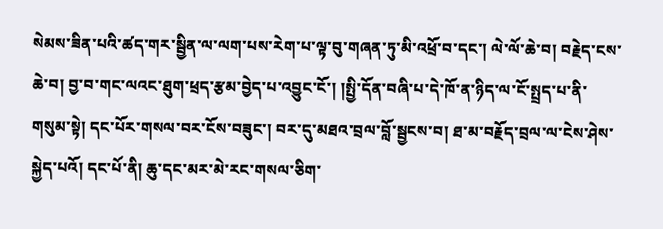སེམས་ཟིན་པའི་ཚད་གར་སྦྱིན་ལ་ལག་པས་རེག་པ་ལྟ་བུ་གཞན་ཏུ་མི་འཕྲོ་བ་དང་། ལེ་ལོ་ཆེ་བ། བརྗེད་ངས་ཆེ་བ། བྱ་བ་གང་ལའང་ཐུག་ཕྲད་རྩམ་བྱེད་པ་འབྱུང་ངོ་། །སྤྱི་དོན་བཞི་པ་དེ་ཁོ་ན་ཉིད་ལ་ངོ་སྤྲད་པ་ནི་གསུམ་སྟེ། དང་པོར་གསལ་བར་ངོས་བཟུང་། བར་དུ་མཐའ་བྲལ་བློ་སྦྱངས་བ། ཐ་མ་བརྗོད་བྲལ་ལ་ངེས་ཤེས་སྐྱེད་པའོ། དང་པོ་ནི། ཆུ་དང་མར་མེ་རང་གསལ་ཅིག་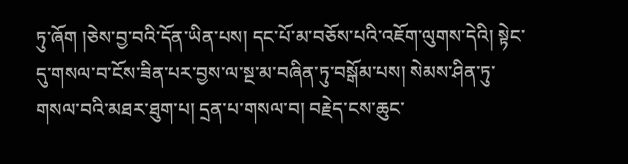ཏུ་ཞོག །ཅེས་བྱ་བའི་དོན་ཡིན་པས། དང་པོ་མ་བཅོས་པའི་འཇོག་ལུགས་དེའི། སྟེང་དུ་གསལ་བ་ངོས་ཟིན་པར་བྱས་ལ་སྔ་མ་བཞིན་ཏུ་བསྒོམ་པས། སེམས་ཤིན་ཏུ་གསལ་བའི་མཐར་ཐུག་པ། དྲན་པ་གསལ་བ། བརྗེད་ངས་ཆུང་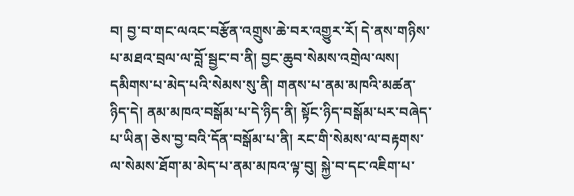བ། བྱ་བ་གང་ལའང་བརྩོན་འགྲུས་ཆེ་བར་འགྱུར་རོ། དེ་ནས་གཉིས་པ་མཐའ་བྲལ་ལ་བློ་སྦྱང་བ་ནི། བྱང་ཆུབ་སེམས་འགྲེལ་ལས། དམིགས་པ་མེད་པའི་སེམས་སུ་ནི། གནས་པ་ནམ་མཁའི་མཚན་ཉིད་དེ། ནམ་མཁའ་བསྒོམ་པ་དེ་ཉིད་ནི། སྟོང་ཉིད་བསྒོམ་པར་བཞེད་པ་ཡིན། ཅེས་བྱ་བའི་དོན་བསྒོམ་པ་ནི། རང་གི་སེམས་ལ་བརྟགས་ལ་སེམས་ཐོག་མ་མེད་པ་ནམ་མཁའ་ལྟ་བུ། སྐྱེ་བ་དང་འཇིག་པ་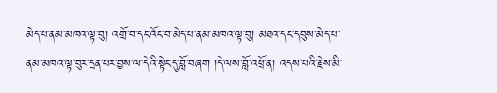མེད་པ་ནམ་མཁའ་ལྟ་བུ། འགྲོ་བ་དང་འོང་བ་མེད་པ་ནམ་མཁའ་ལྟ་བུ། མཐའ་དང་དབུས་མེད་པ་ནམ་མཁའ་ལྟ་བུར་དྲན་པར་བྱས་ལ་དེའི་སྟེང་དུ་བློ་བཞག །དེ་ལས་བློ་འཕྲོ་ན། འདས་པའི་རྗེས་མི་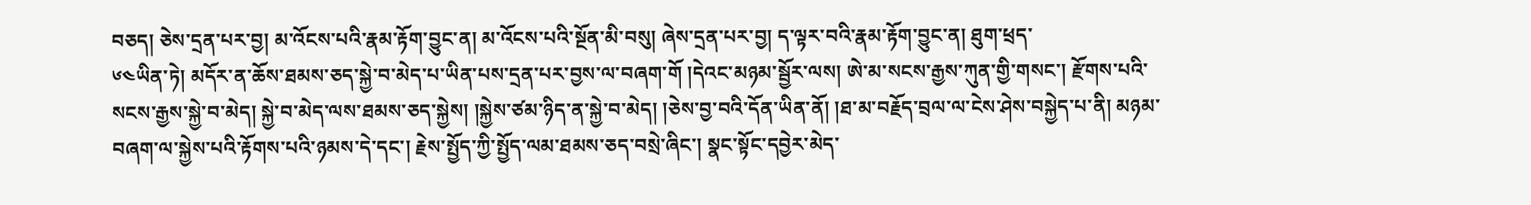བཅད། ཅེས་དྲན་པར་བྱ། མ་འོངས་པའི་རྣམ་རྟོག་བྱུང་ན། མ་འོངས་པའི་སྔོན་མི་བསུ། ཞེས་དྲན་པར་བྱ། ད་ལྟར་བའི་རྣམ་རྟོག་བྱུང་ན། ཐུག་ཕྲད་
༦༤ཡིན་ཏེ། མདོར་ན་ཆོས་ཐམས་ཅད་སྐྱེ་བ་མེད་པ་ཡིན་པས་དྲན་པར་བྱས་ལ་བཞག་གོ །དེའང་མཉམ་སྦྱོར་ལས། ཨེ་མ་སངས་རྒྱས་ཀུན་གྱི་གསང་། རྫོགས་པའི་སངས་རྒྱས་སྐྱེ་བ་མེད། སྐྱེ་བ་མེད་ལས་ཐམས་ཅད་སྐྱེས། །སྐྱེས་ཙམ་ཉིད་ན་སྐྱེ་བ་མེད། །ཅེས་བྱ་བའི་དོན་ཡིན་ནོ། །ཐ་མ་བརྗོད་བྲལ་ལ་ངེས་ཤེས་བསྐྱེད་པ་ནི། མཉམ་བཞག་ལ་སྐྱེས་པའི་རྟོགས་པའི་ཉམས་དེ་དང་། རྗེས་སྤྱོད་ཀྱི་སྤྱོད་ལམ་ཐམས་ཅད་བསྲེ་ཞིང་། སྣང་སྟོང་དབྱེར་མེད་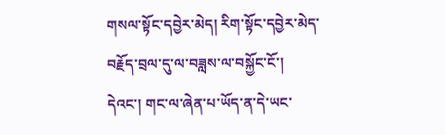གསལ་སྟོང་དབྱེར་མེད། རིག་སྟོང་དབྱེར་མེད་བརྗོད་བྲལ་དུ་ལ་བཟླས་ལ་བསྐྱོང་ངོ་། དེའང་། གང་ལ་ཞེན་པ་ཡོད་ན་དེ་ཡང་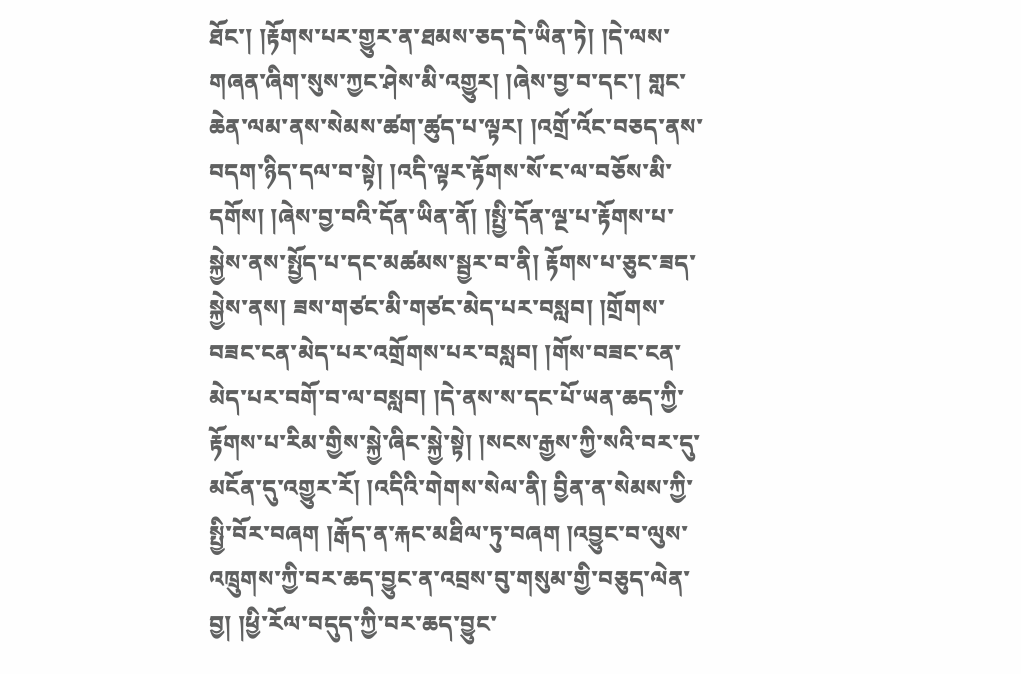ཐོང་། །རྟོགས་པར་གྱུར་ན་ཐམས་ཅད་དེ་ཡིན་ཏེ། །དེ་ལས་གཞན་ཞིག་སུས་ཀྱང་ཤེས་མི་འགྱུར། །ཞེས་བྱ་བ་དང་། གླང་ཆེན་ལམ་ནས་སེམས་ཚག་ཚུད་པ་ལྟར། །འགྲོ་འོང་བཅད་ནས་བདག་ཉིད་དལ་བ་སྟེ། །འདི་ལྟར་རྟོགས་སོ་ང་ལ་བཅོས་མི་དགོས། །ཞེས་བྱ་བའི་དོན་ཡིན་ནོ། །སྤྱི་དོན་ལྔ་པ་རྟོགས་པ་སྐྱེས་ནས་སྤྱོད་པ་དང་མཚམས་སྦྱར་བ་ནི། རྟོགས་པ་ཅུང་ཟད་སྐྱེས་ནས། ཟས་གཙང་མི་གཙང་མེད་པར་བསླབ། །གྲོགས་བཟང་ངན་མེད་པར་འགྲོགས་པར་བསླབ། །གོས་བཟང་ངན་མེད་པར་བགོ་བ་ལ་བསླབ། །དེ་ནས་ས་དང་པོ་ཡན་ཆད་ཀྱི་རྟོགས་པ་རིམ་གྱིས་སྐྱེ་ཞིང་སྐྱེ་སྟེ། །སངས་རྒྱས་ཀྱི་སའི་བར་དུ་མངོན་དུ་འགྱུར་རོ། །འདིའི་གེགས་སེལ་ནི། བྱིན་ན་སེམས་ཀྱི་སྤྱི་བོར་བཞག །རྒོད་ན་རྐང་མཐིལ་ཏུ་བཞག །འབྱུང་བ་ལུས་འཁྲུགས་ཀྱི་བར་ཆད་བྱུང་ན་འབྲས་བུ་གསུམ་གྱི་བཅུད་ལེན་བྱ། །ཕྱི་རོལ་བདུད་ཀྱི་བར་ཆད་བྱུང་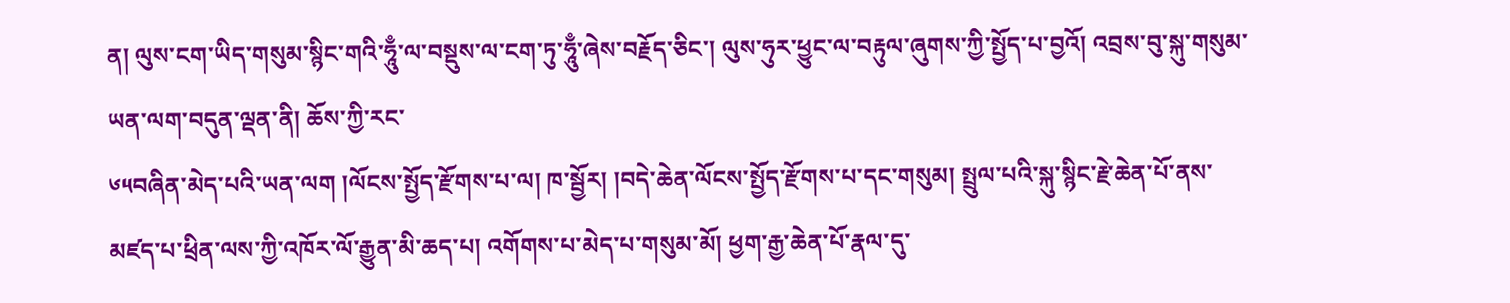ན། ལུས་ངག་ཡིད་གསུམ་སྙིང་གའི་ཧཱུྃ་ལ་བསྡུས་ལ་ངག་ཏུ་ཧཱུྃ་ཞེས་བརྗོད་ཅིང་། ལུས་ཧུར་ཕྱུང་ལ་བརྟུལ་ཞུགས་ཀྱི་སྤྱོད་པ་བྱའོ། འབྲས་བུ་སྐུ་གསུམ་ཡན་ལག་བདུན་ལྡན་ནི། ཆོས་ཀྱི་རང་
༦༥བཞིན་མེད་པའི་ཡན་ལག །ལོངས་སྤྱོད་རྫོགས་པ་ལ། ཁ་སྦྱོར། །བདེ་ཆེན་ལོངས་སྤྱོད་རྫོགས་པ་དང་གསུམ། སྤྲུལ་པའི་སྐུ་སྙིང་རྗེ་ཆེན་པོ་ནས་མཛད་པ་ཕྲིན་ལས་ཀྱི་འཁོར་ལོ་རྒྱུན་མི་ཆད་པ། འགོགས་པ་མེད་པ་གསུམ་མོ། ཕྱག་རྒྱ་ཆེན་པོ་རྣལ་དུ་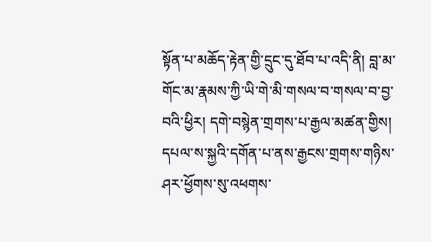སྟོན་པ་མཆོད་རྟེན་གྱི་དྲུང་དུ་ཐོབ་པ་འདི་ནི། བླ་མ་གོང་མ་རྣམས་ཀྱི་ཡི་གེ་མི་གསལ་བ་གསལ་བ་བྱ་བའི་ཕྱིར། དགེ་བསྙེན་གྲགས་པ་རྒྱལ་མཚན་གྱིས། དཔལ་ས་སྐྱའི་དགོན་པ་ནས་རྒྱངས་གྲགས་གཉིས་ཤར་ཕྱོགས་སུ་འཕགས་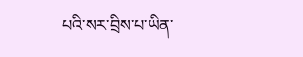པའི་སར་བྲིས་པ་ཡིན་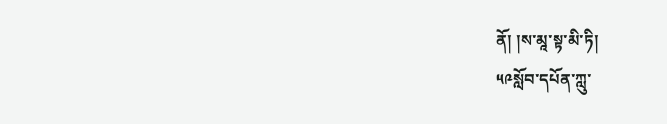ནོ། །ས་མཱ་སྟ་མི་ཏི།
༥༩སློབ་དཔོན་ཀླུ་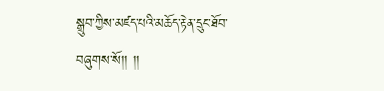སྒྲུབ་ཀྱིས་མཛད་པའི་མཆོད་རྟེན་དྲུང་ཐོབ་བཞུགས་སོ།། །།